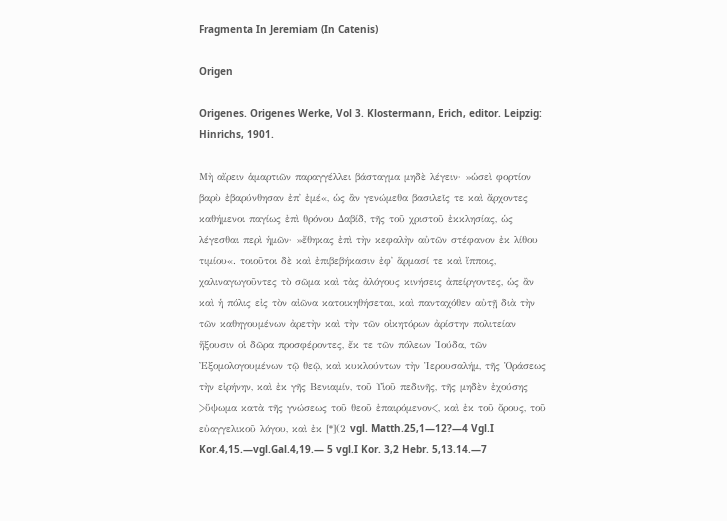Fragmenta In Jeremiam (In Catenis)

Origen

Origenes. Origenes Werke, Vol 3. Klostermann, Erich, editor. Leipzig: Hinrichs, 1901.

Μὴ αἴρειν ἁμαρτιῶν παραγγέλλει βάσταγμα μηδὲ λέγειν· »ὡσεὶ φορτίον βαρὺ ἐβαρύνθησαν ἐπ᾿ ἐμέ«, ὡς ἂν γενώμεθα βασιλεῖς τε καὶ ἄρχοντες καθήμενοι παγίως ἐπὶ θρόνου Δαβίδ, τῆς τοῦ χριστοῦ ἐκκλησίας, ὡς λέγεσθαι περὶ ἡμῶν· »ἔθηκας ἐπὶ τὴν κεφαλὴν αὐτῶν στέφανον ἐκ λίθου τιμίου«. τοιοῦτοι δὲ καὶ ἐπιβεβήκασιν ἐφ᾿ ἅρμασί τε καὶ ἵπποις, χαλιναγωγοῦντες τὸ σῶμα καὶ τὰς ἀλόγους κινήσεις ἀπείργοντες, ὡς ἂν καὶ ἡ πόλις εἰς τὸν αἰῶνα κατοικηθήσεται, καὶ πανταχόθεν αὐτῇ διὰ τὴν τῶν καθηγουμένων ἀρετὴν καὶ τὴν τῶν οἰκητόρων ἀρίστην πολιτείαν ἥξουσιν οἱ δῶρα προσφέροντες, ἔκ τε τῶν πόλεων Ἰούδα, τῶν Ἐξομολογουμένων τῷ θεῷ, καὶ κυκλούντων τὴν Ἱερουσαλήμ, τῆς Ὁράσεως τὴν εἰρήνην, καὶ ἐκ γῆς Βενιαμίν, τοῦ Υἱοῦ πεδινῆς, τῆς μηδὲν ἐχούσης >ὕψωμα κατὰ τῆς γνώσεως τοῦ θεοῦ ἐπαιρόμενον<, καὶ ἐκ τοῦ ὄρους, τοῦ εὐαγγελικοῦ λόγου, καὶ ἐκ [*](2 vgl. Matth.25,1—12?—4 Vgl.I Kor.4,15.—vgl.Gal.4,19.— 5 vgl.I Kor. 3,2 Hebr. 5,13.14.—7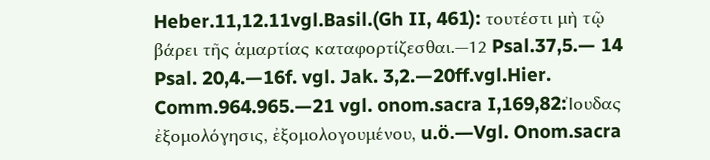Heber.11,12.11vgl.Basil.(Gh II, 461): τουτέστι μὴ τῷ βάρει τῆς ἁμαρτίας καταφορτίζεσθαι.—12 Psal.37,5.— 14 Psal. 20,4.—16f. vgl. Jak. 3,2.—20ff.vgl.Hier. Comm.964.965.—21 vgl. onom.sacra I,169,82:Ἰουδας ἐξομολόγησις, ἐξομολογουμένου, u.ö.—Vgl. Onom.sacra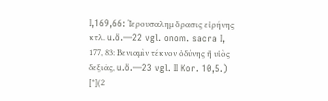I,169,66: Ἱερουσαλημ ὅρασις εἰρήνης κτλ. u.ö.—22 vgl. onom. sacra I, 177, 83: Βενιαμὶν τέκνον ὀδύνης ἢ υἱὸς δεξιᾶς, u.ö.—23 vgl. II Kor. 10,5.) [*](2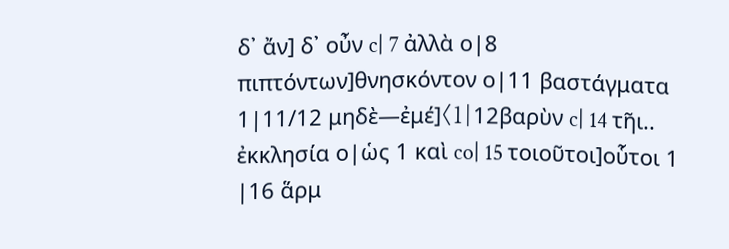δ᾿ ἄν] δ᾿ οὖν c| 7 ἀλλὰ ο|8 πιπτόντων]θνησκόντον ο|11 βαστάγματα 1|11/12 μηδὲ—ἐμέ]〈1|12βαρὺν c| 14 τῆι.. ἐκκλησία ο|ὡς 1 καὶ co| 15 τοιοῦτοι]οὗτοι 1 |16 ἅρμ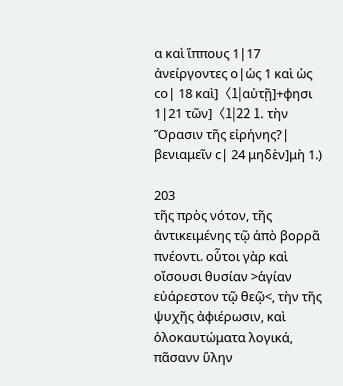α καὶ ἵππους 1|17 ἀνείργοντες ο|ὡς 1 καὶ ὡς co| 18 καὶ]〈1|αὐτῇ]+φησι 1|21 τῶν]〈1|22 1. τὴν Ὅρασιν τῆς εἰρήνης?| βενιαμεῖν c| 24 μηδὲν]μὴ 1.)

203
τῆς πρὸς νότον, τῆς ἀντικειμένης τῷ ἀπὸ βορρᾶ πνέοντι. οὗτοι γὰρ καὶ οἴσουσι θυσίαν >ἁγίαν εὐάρεστον τῷ θεῷ<, τὴν τῆς ψυχῆς ἀφιέρωσιν, καὶ ὁλοκαυτώματα λογικά, πᾶσανν ὕλην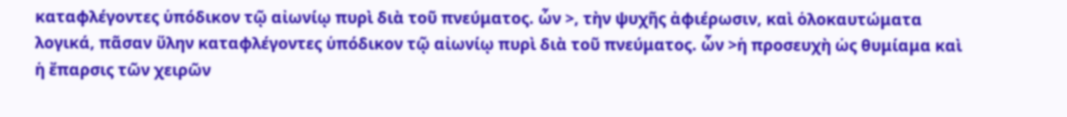καταφλέγοντες ὑπόδικον τῷ αἰωνίῳ πυρὶ διὰ τοῦ πνεύματος. ὧν >, τὴν ψυχῆς ἀφιέρωσιν, καὶ ὁλοκαυτώματα λογικά, πᾶσαν ὕλην καταφλέγοντες ὑπόδικον τῷ αἰωνίῳ πυρὶ διὰ τοῦ πνεύματος. ὧν >ἡ προσευχὴ ὡς θυμίαμα καὶ ἡ ἔπαρσις τῶν χειρῶν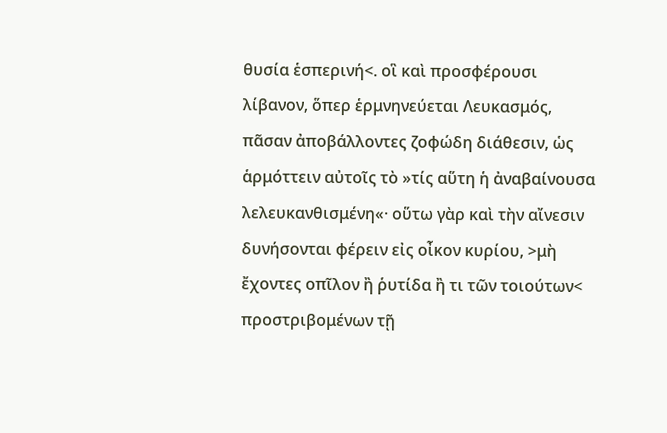θυσία ἑσπερινή<. οἳ καὶ προσφέρουσι λίβανον, ὅπερ ἑρμνηνεύεται Λευκασμός, πᾶσαν ἀποβάλλοντες ζοφώδη διάθεσιν, ὡς ἁρμόττειν αὐτοῖς τὸ »τίς αὕτη ἡ ἀναβαίνουσα λελευκανθισμένη«· οὕτω γὰρ καὶ τὴν αἴνεσιν δυνήσονται φέρειν εἰς οἶκον κυρίου, >μὴ ἔχοντες οπῖλον ἢ ῥυτίδα ἢ τι τῶν τοιούτων< προστριβομένων τῇ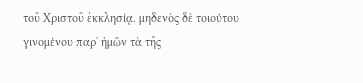τοῦ Χριστοῦ ἐκκλησίᾳ. μηδενὸς δὲ τοιούτου γινομένου παρ᾿ ἡμῶν τὰ τῆς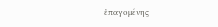ἐπαγομένης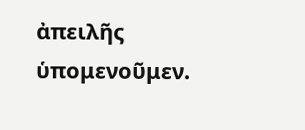ἀπειλῆς ὑπομενοῦμεν.